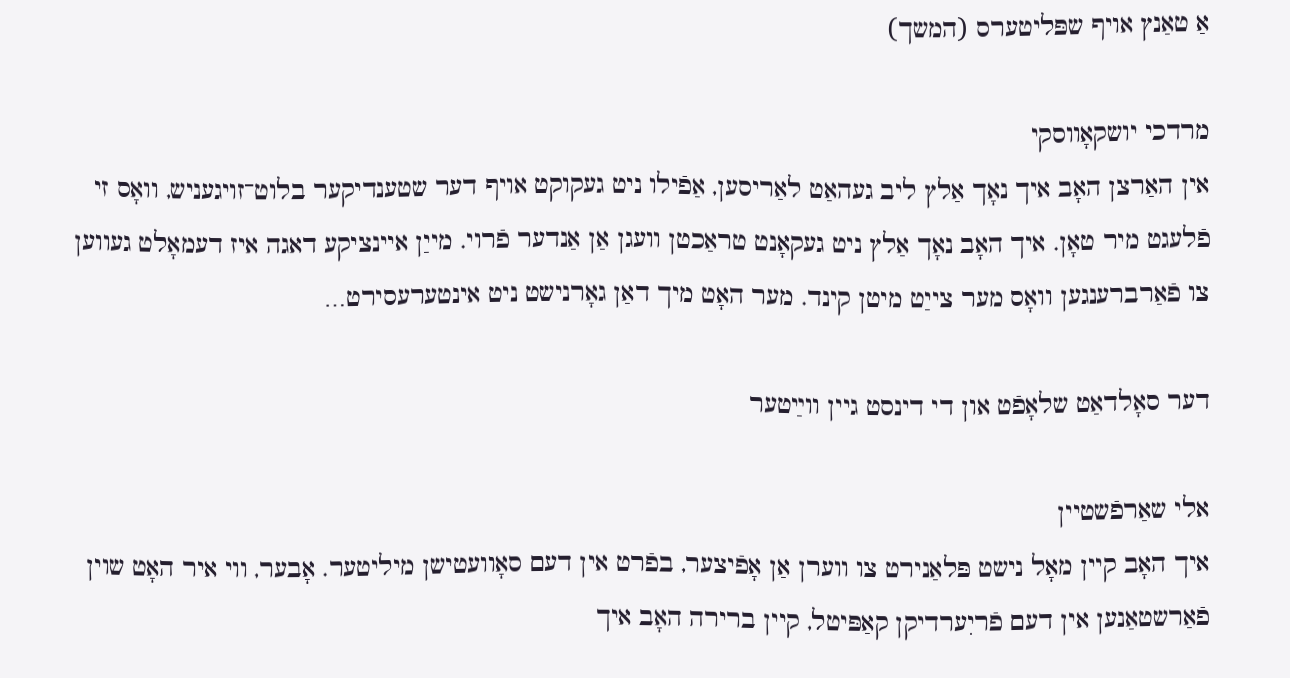אַ טאַנץ אויף שפּליטערס (המשך)

מרדכי יושקאָווסקי
אין האַרצן האָב איך נאָך אַלץ ליב געהאַט לאַריסען, אַפֿילו ניט געקוקט אויף דער שטענדיקער בלוט־זויגעניש, וואָס זי פֿלעגט מיר טאָן. איך האָב נאָך אַלץ ניט געקאָנט טראַכטן וועגן אַן אַנדער פֿרוי. מייַן איינציקע דאגה איז דעמאָלט געווען צו פֿאַרברענגען וואָס מער צייַט מיטן קינד. מער האָט מיך דאַן גאָרנישט ניט אינטערעסירט…

דער סאָלדאַט שלאָפֿט און די דינסט גיין ווײַטער

אלי שאַרפֿשטיין
איך האָב קיין מאָל נישט פּלאַנירט צו ווערן אַן אָפֿיצער, בפֿרט אין דעם סאָוועטישן מיליטער. אָבער, ווי איר האָט שוין פֿאַרשטאַנען אין דעם פֿריִערדיקן קאַפּיטל, קיין ברירה האָב איך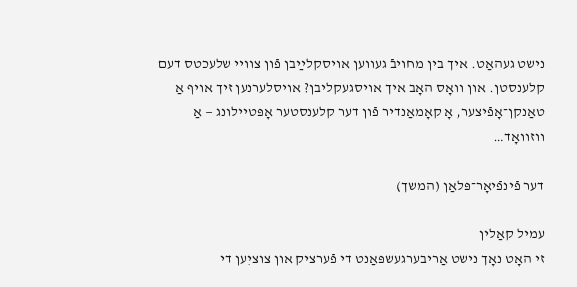נישט געהאַט. איך בין מחויבֿ געווען אויסקלײַבן פֿון צוויי שלעכטס דעם קלענסטן. און וואָס האָב איך אויסגעקליבן? אויסלערנען זיך אויף אַ טאַנקן־אָפֿיצער, אָ קאָמאַנדיר פֿון דער קלענסטער אָפּטיילונג — אַ ווזוואָד…

דער פֿינפֿיאָר־פּלאַן (המשך)

עמיל קאַלין
זי האָט נאָך נישט אַריבערגעשפּאַנט די פֿערציק און צוציִען די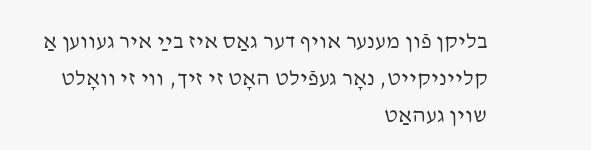בליקן פֿון מענער אויף דער גאַס איז בײַ איר געווען אַ קלייניקייט, נאָר געפֿילט האָט זי זיך, ווי זי וואָלט שוין געהאַט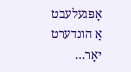אָפּגעלעבט אַ הונדערט יאָר…